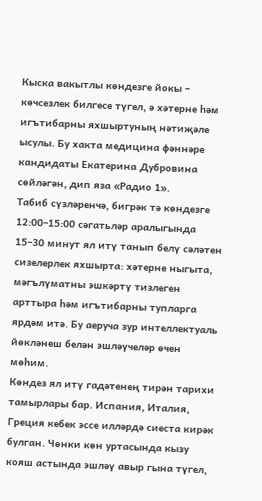Кыска вакытлы көндезге йокы – көчсезлек билгесе түгел, ә хәтерне һәм игътибарны яхшыртуның нәтиҗәле ысулы. Бу хакта медицина фәннәре кандидаты Екатерина Дубровина сөйләгән, дип яза «Радио 1».
Табиб сүзләренчә, бигрәк тә көндезге 12:00–15:00 сәгатьләр аралыгында 15–30 минут ял итү танып белү сәләтен сизелерлек яхшырта: хәтерне ныгыта, мәгълүматны эшкәртү тизлеген арттыра һәм игътибарны тупларга ярдәм итә. Бу аеруча зур интеллектуаль йөкләнеш белән эшләүчеләр өчен мөһим.
Көндез ял итү гадәтенең тирән тарихи тамырлары бар. Испания, Италия, Греция кебек эссе илләрдә сиеста кирәк булган. Чөнки көн уртасында кызу кояш астында эшләү авыр гына түгел,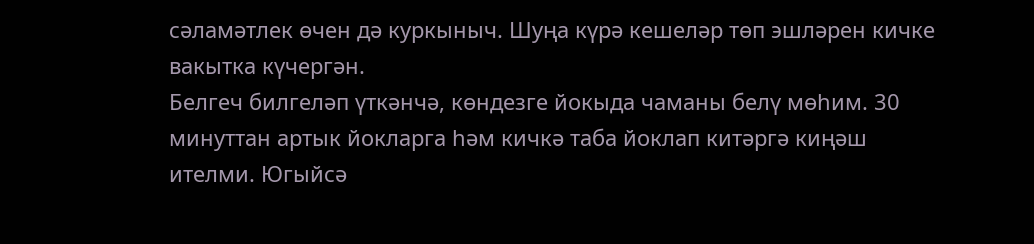сәламәтлек өчен дә куркыныч. Шуңа күрә кешеләр төп эшләрен кичке вакытка күчергән.
Белгеч билгеләп үткәнчә, көндезге йокыда чаманы белү мөһим. 30 минуттан артык йокларга һәм кичкә таба йоклап китәргә киңәш ителми. Югыйсә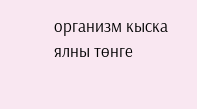организм кыска ялны төнге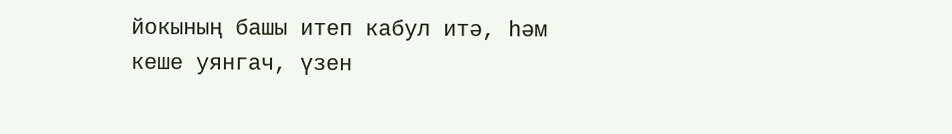йокының башы итеп кабул итә, һәм кеше уянгач, үзен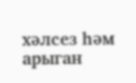хәлсез һәм арыган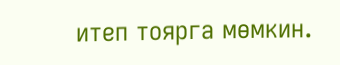итеп тоярга мөмкин.